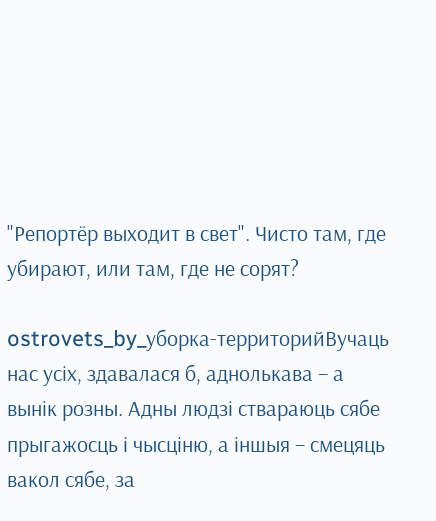"Репортёр выходит в свет". Чисто там, где убирают, или там, где не сорят?

ostrovets_by_уборка-территорийВучаць нас усіх, здавалася б, аднолькава – а вынік розны. Адны людзі ствараюць сябе прыгажосць і чысціню, а іншыя – смецяць вакол сябе, за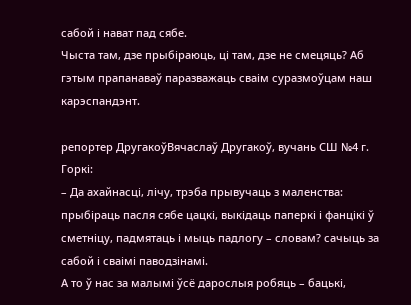сабой і нават пад сябе.
Чыста там, дзе прыбіраюць, ці там, дзе не смецяць? Аб гэтым прапанаваў паразважаць сваім суразмоўцам наш карэспандэнт.

репортер ДругакоўВячаслаў Другакоў, вучань СШ №4 г. Горкі:
– Да ахайнасці, лічу, трэба прывучаць з маленства: прыбіраць пасля сябе цацкі, выкідаць паперкі і фанцікі ў сметніцу, падмятаць і мыць падлогу – словам? сачыць за сабой і сваімі паводзінамі.
А то ў нас за малымі ўсё дарослыя робяць – бацькі,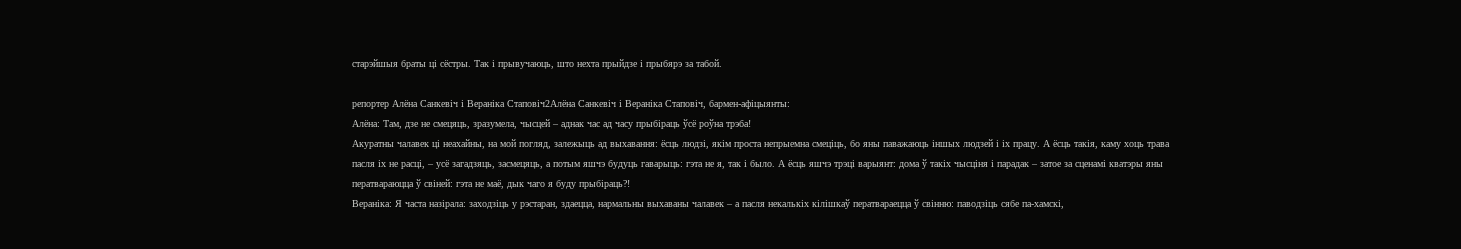старэйшыя браты ці сёстры. Так і прывучаюць, што нехта прыйдзе і прыбярэ за табой.

репортер Алёна Санкевіч і Вераніка Стаповіч2Алёна Санкевіч і Вераніка Стаповіч, бармен-афіцыянты:
Алёна: Там, дзе не смецяць, зразумела, чысцей – аднак час ад часу прыбіраць ўсё роўна трэба!
Акуратны чалавек ці неахайны, на мой погляд, залежыць ад выхавання: ёсць людзі, якім проста непрыемна смеціць, бо яны паважаюць іншых людзей і іх працу. А ёсць такія, каму хоць трава пасля іх не расці, – усё загадзяць, засмецяць, а потым яшчэ будуць гаварыць: гэта не я, так і было. А ёсць яшчэ трэці варыянт: дома ў такіх чысціня і парадак – затое за сценамі кватэры яны ператвараюцца ў свіней: гэта не маё, дык чаго я буду прыбіраць?!
Вераніка: Я часта назірала: заходзіць у рэстаран, здаецца, нармальны выхаваны чалавек – а пасля некалькіх кілішкаў ператвараецца ў свінню: паводзіць сябе па-хамскі,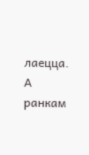лаецца. А ранкам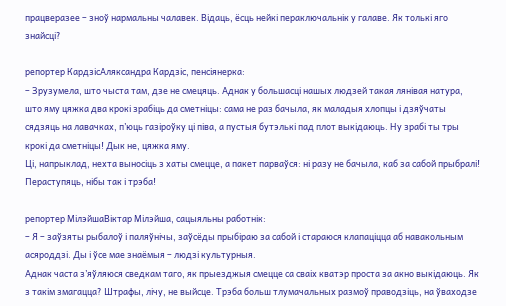працверазее – зноў нармальны чалавек. Відаць, ёсць нейкі пераключальнік у галаве. Як толькі яго знайсці?

репортер КардзісАляксандра Кардзіс, пенсіянерка:
– Зрузумела, што чыста там, дзе не смецяць. Аднак у большасці нашых людзей такая лянівая натура, што яму цяжка два крокі зрабіць да сметніцы: сама не раз бачыла, як маладыя хлопцы і дзяўчаты сядзяць на лавачках, п’юць газіроўку ці піва, а пустыя бутэлькі пад плот выкідаюць. Ну зрабі ты тры крокі да сметніцы! Дык не, цяжка яму.
Ці, напрыклад, нехта выносіць з хаты смецце, а пакет парваўся: ні разу не бачыла, каб за сабой прыбралі! Пераступяць, нібы так і трэба!

репортер МілэйшаВіктар Мілэйша, сацыяльны работнік:
– Я – заўзяты рыбалоў і паляўнічы, заўсёды прыбіраю за сабой і стараюся клапаціцца аб навакольным асяроддзі. Ды і ўсе мае знаёмыя – людзі культурныя.
Аднак часта з’яўляюся сведкам таго, як прыезджыя смецце са сваіх кватэр проста за акно выкідаюць. Як з такім змагацца? Штрафы, лічу, не выйсце. Трэба больш тлумачальных размоў праводзіць, на ўваходзе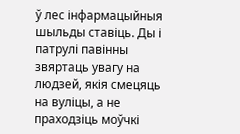ў лес інфармацыйныя шыльды ставіць. Ды і патрулі павінны звяртаць увагу на людзей, якія смецяць на вуліцы, а не праходзіць моўчкі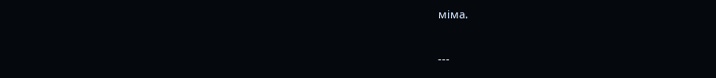міма.

---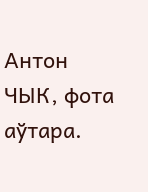Антон ЧЫК, фота аўтара.